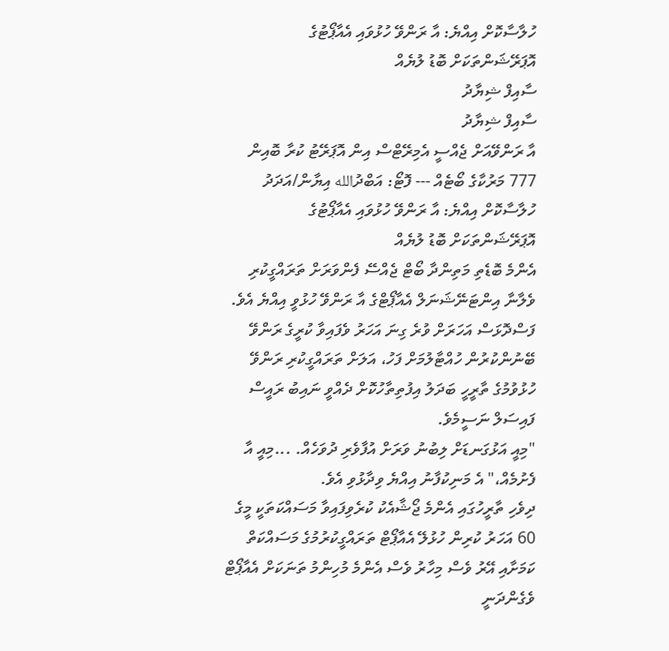ހުލާސާކޮށް އިއްޔެ: އާ ރަންވޭ ހުޅުވައި އެއާޕޯޓުގެ އޮޕަރޭޝަންތަކަށް ބޮޑު ލުޔެއް
ސާއިފް ޝިޔާދު
ސާއިފް ޝިޔާދު
އާ ރަންވޭއަށް ޖެއްސީ އެމިރޭޓްސް އިން އޮޕަރޭޓު ކުރާ ބޮއިން 777 މަރުކާގެ ބޯޓެއް --- ފޮޓޯ: އަބްދުالله އިޔާން/އަދަދު
ހުލާސާކޮށް އިއްޔެ: އާ ރަންވޭ ހުޅުވައި އެއާޕޯޓުގެ އޮޕަރޭޝަންތަކަށް ބޮޑު ލުޔެއް
އެންމެ ބޮޑެތި މަތިންދާ ބޯޓް ޖެއްސޭ ފެންވަރަށް ތަރައްގީކުރި ވެލާނާ އިންޓަނޭޝަނަލް އެއާޕޯޓްގެ އާ ރަންވޭ ހުޅުވީ އިއްޔެ އެވެ.
ފަސްދޮޅަސް އަހަރަށް ވުރެ ގިނަ އަހަރު ވެފައިވާ ކުރީގެ ރަންވޭ ބޭނުންކުރުން ހުއްޓާލުމަށް ފަހު، އަލަށް ތަރައްގީކުރި ރަންވޭ ހުޅުވުމުގެ ތާރީހީ ބަދަލު އިފުތިތާހުކޮށް ދެއްވީ ނައިބު ރައީސް ފައިސަލް ނަސީމެވެ.
"މިއީ އަޅުގަނޑަށް ލިބުނު ވަރަށް އުފާވެރި ދުވަހެއް. ...މިއީ އާ ފެށުމެއް،" އެ މަނިކުފާނު އިއްޔެ ވިދާޅުވި އެވެ.
ދިވެހި ތާރީހުގައި އެންމެ ޖޯޝާއެކު ކުރެވިފައިވާ މަސައްކަތަކީ މީގެ 60 އަހަރު ކުރިން ހުޅުލޭ އެއާޕޯޓް ތަރައްގީކުރުމުގެ މަސައްކަތް ކަމަށާއި އޭރު ވެސް މިހާރު ވެސް އެންމެ މުހިންމު ތަނަކަށް އެއާޕޯޓް ވެގެންދަނީ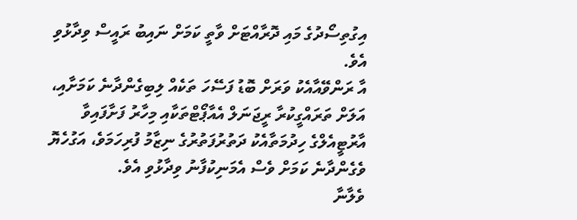އިގުތިސޯދުގެ މައި ދޮރާއްޓަށް ވާތީ ކަމަށް ނައިބު ރައީސް ވިދާޅުވި އެވެ.
އާ ރަންވޭއާއެކު ވަރަށް ބޮޑު ފަސޭހަ ތަކެއް ލިބިގެންދާނެ ކަމަށާއި، އަލަށް ތަރައްގީކުރާ ރީޖަނަލް އެއާޕޯޓްތަކާއި މިހާރު ފަށާފައިވާ އާރުޓީއެލްގެ ހިދުމަތާއެކު ދަތުރުފަތުރުގެ ނިޒާމު ފުރިހަމަވެ، އަގުހެޔޮ ވެގެންދާނެ ކަމަށް ވެސް އެމަނިކުފާނު ވިދާޅުވި އެވެ.
ވެލާނާ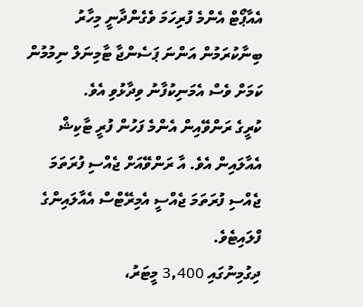އެއާޕޯޓް އެންމެ ފުރިހަމަ ވެގެންދާނީ މިހާރު ބިނާކުރަމުން އަންނަ ޕަސެންޖާ ޓާމިނަލް ނިމުމުން ކަމަށް ވެސް އެމަނިކުފާނު ވިދާޅުވި އެވެ.
ކުރީގެ ރަންވޭއިން އެންމެ ފަހުން ފުރީ ޓާކިޝް އެއާލައިން އެވެ. އާ ރަންވޭއަށް ޖެއްސި ފުރަތަމަ ޖެއްސި ފުރަތަމަ ޖެއްސީ އެމިރޭޓްސް އެއާލައިންގެ ފްލައިޓެވެ.
ދިގުމިނުގައި 3,400 މީޓަރު،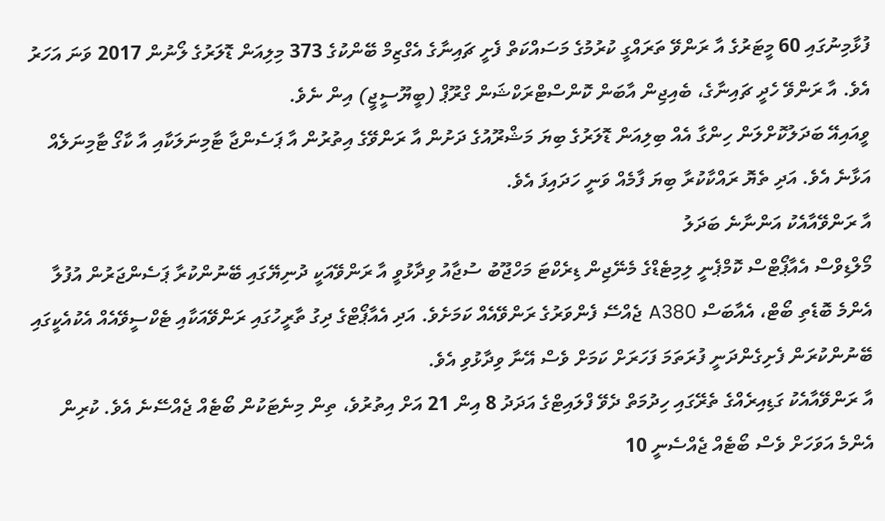ފުޅާމިނުގައި 60 މީޓަރުގެ އާ ރަންވޭ ތަރައްގީ ކުރުމުގެ މަސައްކަތް ފެށީ ޗައިނާގެ އެގްޒިމް ބޭންކުގެ 373 މިލިއަން ޑޮލަރުގެ ލޯނުން 2017 ވަނަ އަހަރު އެވެ. އާ ރަންވޭ ހެދީ ޗައިނާގެ، ބެއިޖިން އާބަން ކޮންސްޓްރަކްޝަން ގްރޫޕް (ބީޔޫސީޖީ) އިން ނެވެ.
ވީއައިއޭ ބަދަލުކޮށްލަން ހިންގާ އެއް ބިލިއަން ޑޮލަރުގެ ބިޔަ މަޝްރޫއުގެ ދަށުން އާ ރަންވޭގެ އިތުރުން އާ ޕަސެންޖާ ޓާމިނަލަކާއި އާ ކާގޯ ޓާމިނަލެއް އަޅާނެ އެވެ. އަދި ތެޔޮ ރައްކާކުރާ ބިޔަ ފާމެއް ވަނީ ހަދައިފަ އެވެ.
އާ ރަންވޭއާއެކު އަންނާނެ ބަދަލު
މޯލްޑިވްސް އެއާޕޯޓްސް ކޮމްޕެނީ ލިމިޓެޑްގެ މެނޭޖިން ޑިރެކްޓަ މަހްޖޫބު ސުޖާއު ވިދާޅުވީ އާ ރަންވޭއަކީ ދުނިޔޭގައި ބޭނުންކުރާ ޕަސެންޖަރުން އުފުލާ އެންމެ ބޮޑެތި ބޯޓް، އެއާބަސް A380 ޖެއްސޭ ފެންވަރުގެ ރަންވޭއެއް ކަމަށެވެ. އަދި އެއާޕޯޓްގެ ދިގު ތާރީހުގައި ރަންވޭއަކާއި ޓެކްސީވޭއެއް އެކުއެކީގައި ބޭނުންކުރަން ފެށިގެންދަނީ ފުރަތަމަ ފަހަރަށް ކަމަށް ވެސް އޭނާ ވިދާޅުވި އެވެ.
އާ ރަންވޭއާއެކު ގަޑިއިރެއްގެ ތެރޭގައި ހިދުމަތް ދެވޭ ފްލައިޓްގެ އަދަދު 8 އިން 21 އަށް އިތުރުވެ، ތިން މިނެޓަކުން ބޯޓެއް ޖެއްސޭނެ އެވެ. ކުރިން އެންމެ އަވަހަށް ވެސް ބޯޓެއް ޖެއްސެނީ 10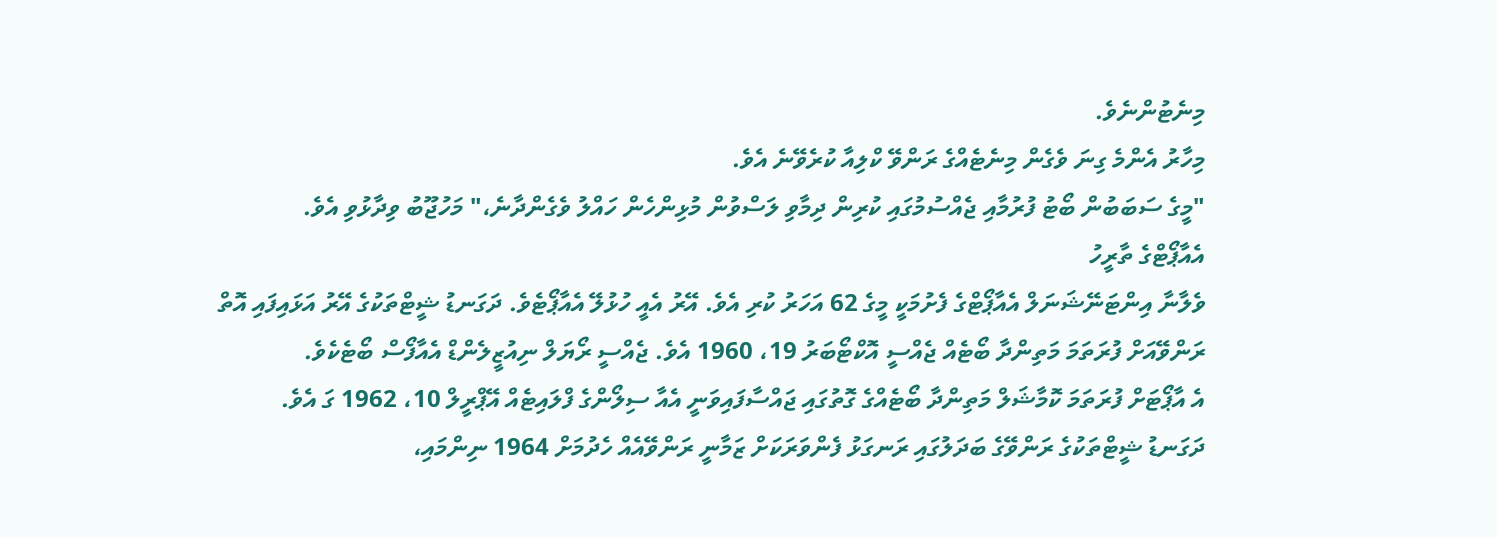މިނެޓުންނެވެ.
މިހާރު އެންމެ ގިނަ ވެގެން މިނެޓެއްގެ ރަންވޭ ކްލިއާ ކުރެވޭނެ އެވެ.
"މީގެ ސަބަބުން ބޯޓު ފުރުމާއި ޖެއްސުމުގައި ކުރިން ދިމާވި ލަސްވުން މުޅިންހެން ހައްލު ވެގެންދާނެ،" މަހުޖޫބު ވިދާޅުވި އެވެ.
އެއާޕޯޓްގެ ތާރީހު
ވެލާނާ އިންޓަނޭޝަނަލް އެއާޕޯޓްގެ ފެށުމަކީ މީގެ 62 އަހަރު ކުރި އެވެ. އޭރު އެއީ ހުޅުލޭ އެއާޕޯޓެވެ. ދަގަނޑު ޝީޓްތަކުގެ އޭރު އަޅައިފައި އޮތް ރަންވޭއަށް ފުރަތަމަ މަތިންދާ ބޯޓެއް ޖެއްސީ އޮކްޓޯބަރު 19، 1960 އެވެ. ޖެއްސީ ރޯޔަލް ނިއުޒީލެންޑް އެއާފޯސް ބޯޓެކެވެ.
އެ އާޕޯޓަށް ފުރަތަމަ ކޮމާޝަލް މަތިންދާ ބޯޓެއްގެ ގޮތުގައި ޖައްސާފައިވަނީ އެއާ ސިލޯންގެ ފްލައިޓެއް އޭޕްރީލް 10، 1962 ގަ އެވެ.
ދަގަނޑު ޝީޓްތަކުގެ ރަންވޭގެ ބަދަލުގައި ރަނގަޅު ފެންވަރަކަށް ޒަމާނީ ރަންވޭއެއް ހެދުމަށް 1964 ނިންމައި،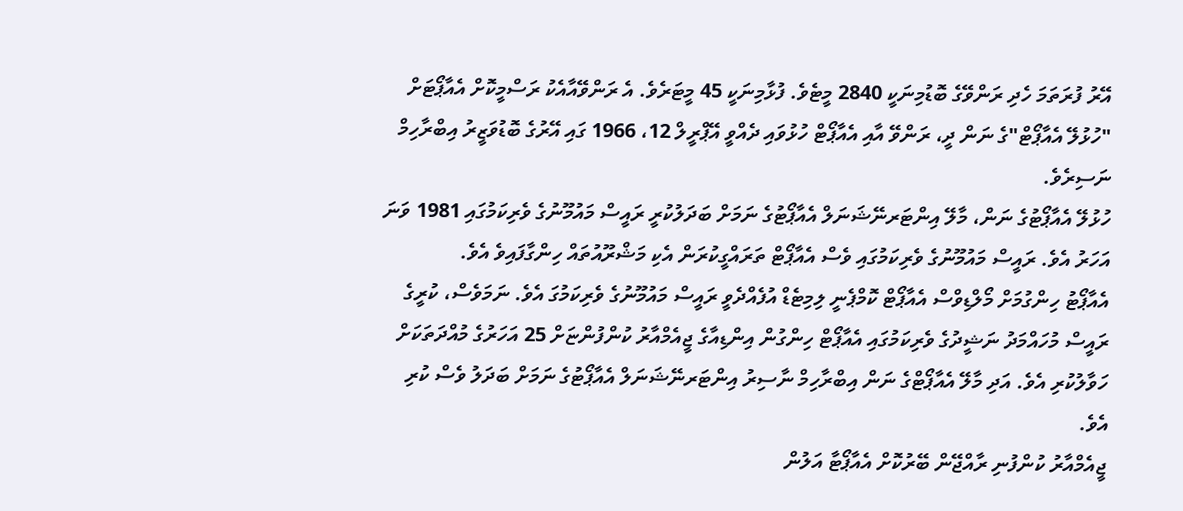އޭރު ފުރަތަމަ ހެދި ރަންވޭގެ ބޮޑުމިނަކީ 2840 މީޓެވެ. ފުޅާމިނަކީ 45 މީޓަރެވެ. އެ ރަންވޭއާއެކު ރަސްމީކޮށް އެއާޕޯޓަށް "ހުޅުލޭ އެއާޕޯޓް"ގެ ނަން ދީ، ރަންވޭ އާއި އެއާޕޯޓް ހުޅުވައި ދެއްވީ އޭޕްރީލް 12، 1966 ގައި އޭރުގެ ބޮޑުވަޒީރު އިބްރާހިމް ނަސިރެވެ.
ހުޅުލޭ އެއާޕޯޓުގެ ނަން، މާލޭ އިންޓަރނޭޝަނަލް އެއާޕޯޓުގެ ނަމަށް ބަދަލުކުރީ ރައީސް މައުމޫނުގެ ވެރިކަމުގައި 1981 ވަނަ އަހަރު އެވެ. ރައީސް މައުމޫނުގެ ވެރިކަމުގައި ވެސް އެއާޕޯޓް ތަރައްގީކުރަން އެކި މަޝްރޫއުތައް ހިންގާފައިވެ އެވެ.
އެއާޕޯޓު ހިންގުމަށް މޯލްޑިވްސް އެއާޕޯޓް ކޮމްޕެނީ ލިމިޓެޑް އުފެއްދެވީ ރައީސް މައުމޫނުގެ ވެރިކަމުގަ އެވެ. ނަމަވެސް، ކުރީގެ ރައީސް މުހައްމަދު ނަޝީދުގެ ވެރިކަމުގައި އެއާޕޯޓް ހިންގުން އިންޑިއާގެ ޖީއެމްއާރު ކުންފުންޏަށް 25 އަހަރުގެ މުއްދަތަކަށް ހަވާލުކުރި އެވެ. އަދި މާލޭ އެއާޕޯޓްގެ ނަން އިބްރާހިމް ނާސިރު އިންޓަރނޭޝަނަލް އެއާޕޯޓުގެ ނަމަށް ބަދަލު ވެސް ކުރި އެވެ.
ޖީއެމްއާރު ކުންފުނި ރާއްޖޭން ބޭރުކޮށް އެއާޕޯޓާ އަލުން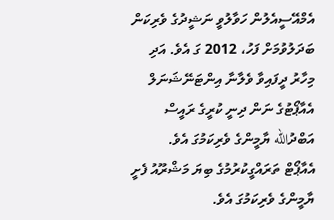އެމްއޭސީއެލުން ހަވާލުވީ ނަޝީދުގެ ވެރިކަން ބަދަލުވުމަށް ފަހު، 2012 ގަ އެވެ. އަދި މިހާރު ދީފައިވާ ވެލާނާ އިންޓަނޭޝަނަލް އެއާޕޯޓުގެ ނަން ދިނީ ކުރީގެ ރައީސް އަބްދުالله ޔާމީންގެ ވެރިކަމުގަ އެވެ.
އެއާޕޯޓް ތަރައްގީކުރުމުގެ ބިޔަ މަޝްރޫއު ފެށީ ޔާމީންގެ ވެރިކަމުގަ އެވެ.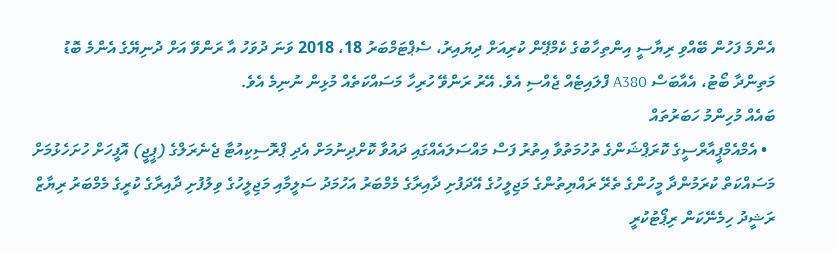އެންމެ ފަހުން ބޭއްވި ރިޔާސީ އިންތިހާބުގެ ކެމްޕޭން ކުރިއަށް ދިޔައިރު، ސެޕްޓަމްބަރު 18، 2018 ވަނަ ދުވަހު އާ ރަންވޭ އަށް ދުނިޔޭގެ އެންމެ ބޮޑު މަތިންދާ ބޯޓު، އެއާބަސް A380 ފްލައިޓެއް ޖެއްސި އެވެ. އޭރު ރަންވޭ ހުރިހާ މަސައްކަތެއް މުޅިން ނުނިމެ އެވެ.
ބައެއް މުހިންމު ހަބަރުތައް
  • އެމްއެމްޕީއާރްސީގެ ކޮރަޕްޝަންގެ ތުހުމަތުވާ އިތުރު ފަސް މައްސަލައެއްގައި ދައުވާ ކޮށްދިނުމަށް އެދި ޕްރޮސިކިއުޓާ ޖެނެރަލްގެ (ޕީޖީ) އޮފީހަށް ހުށަހެޅުމަށް މަސައްކަތް ކުރަމުންދާ މީހުންގެ ތެރޭ ރައްޔިތުންގެ މަޖިލީހުގެ އޭދަފުށި ދާއިރާގެ މެމްބަރު އަހުމަދު ސަލީމާއި މަޖިލީހުގެ ވިލުފުށި ދާއިރާގެ ކުރީގެ މެމްބަރު ރިޔާޒް ރަޝީދު ހިމެނޭކަން ރިޕޯޓުކުރީ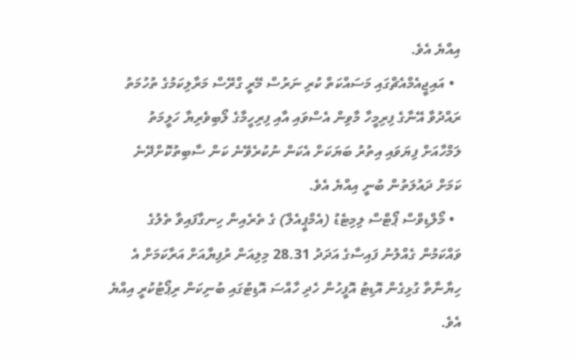އިއްޔެ އެވެ.
  • އައިޖީއެމްއެޗްގައި މަސައްކަތް ކުރި ނަރުސް މޭރީ ގްރޭސް މަރާލިކަމުގެ ތުހުމަތު ރައްދުވާ އޭނާގެ ފިރިމީހާ މާވިން އެސްވައި އާއި ފިރިހީމާގެ ލޯބިވެރިޔާ ހަލީމަތު ލަމްހާއަށް ފިޔަވައި އިތުރު ބަޔަކަށް އެކަން ނުކުރެވޭނެ ކަން ސާބިތުކޮށްދޭނެ ކަމަށް ދައުލަތުން ބުނީ އިއްޔެ އެވެ.
  • މޯލްޑިވްސް ޕޯޓްސް ލިމިޓެޑު (އެމްޕީއެލް) ގެ ތެރެއިން ހިނގާފައިވާ ތެލުގެ ވައްކަމުން ގެއްލުނު ފައިސާގެ އަދަދު 28.31 މިލިއަން ރުފިޔާއަށް އަރާކަމަށް އެ ހިޔާނާތާ ގުޅިގެން އޮޑިޓު އޮފީހުން ހެދި ހާއްސަ އޮޑިޓުގައި ބުނިކަން ރިޕޯޓުކުރީ އިއްޔެ އެވެ.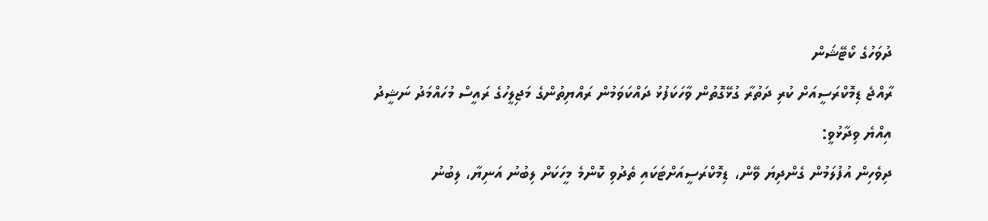ދުވަހުގެ ކޯޓޭޝަން
ރާއްޖެ ޑިމޮކްރަސީއަށް ކުރި ދަތުރާ ގުޅޭގޮތުން ވާހަކަފުޅު ދައްކަވަމުން ރައްޔިތުންގެ މަޖިލީހުގެ ރައީސް މުހައްމަދު ނަޝީދު އިއްޔެ ވިދާޅުވީ:
ދިވެހިން އުފުލަމުން ގެންދިޔަ ވޭން، ޑިމޮކްރަސީއަށްޓަކައި ތެދުވި ކޮންމެ މީހަކަށް ލިބުނު އަނިޔާ، ލިބުނު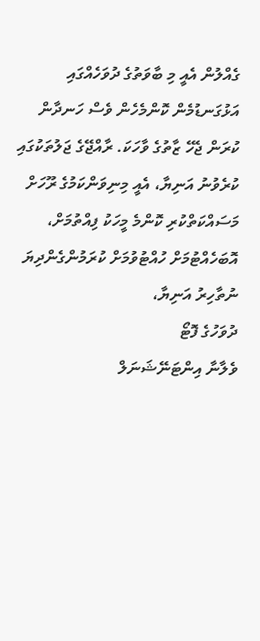ގެއްލުން އެއީ މި ބާވަތުގެ ދުވަހެއްގައި އަޅުގަނޑުމެން ކޮންމެހެން ވެސް ހަނދާން ކުރަން ޖެހޭ ޒާތުގެ ވާހަކަ. ރާއްޖޭގެ ޖަލުތަކުގައި ކުރެވުނު އަނިޔާ، އެއީ މިނިވަންކަމުގެ ރޫހަށް މަސައްކަތްކުރި ކޮންމެ މީހަކު ފިއްތުމަށް، އޮބަހެއްޓުމަށް ހުއްޓުވުމަށް ކުރަމުންގެންދިޔަ ނުތާހިރު އަނިޔާ،
ދުވަހުގެ ފޮޓޯ
ވެލާނާ އިންޓަނޭޝަނަލް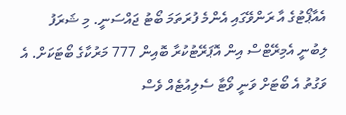އެއާޕޯޓުގެ އާ ރަންވޭގައި އެންމެ ފުރަތަމަ ބޯޓު ޖައްސަނީ. މި ޝަރަފު ލިބުނީ އެމިރޭޓްސް އިން އޮޕަރޭޓުކުރާ ބޮއިން 777 މަރުކާގެ ބޯޓަކަށް. އެ ވަގުތު އެ ބޯޓަށް ވަނީ ވޯޓާ ސެލިއުޓެއް ވެސް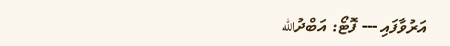އަރުވާފައި --- ފޮޓޯ: އަބްދުالله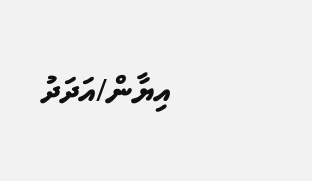އިޔާން/އަދަދު